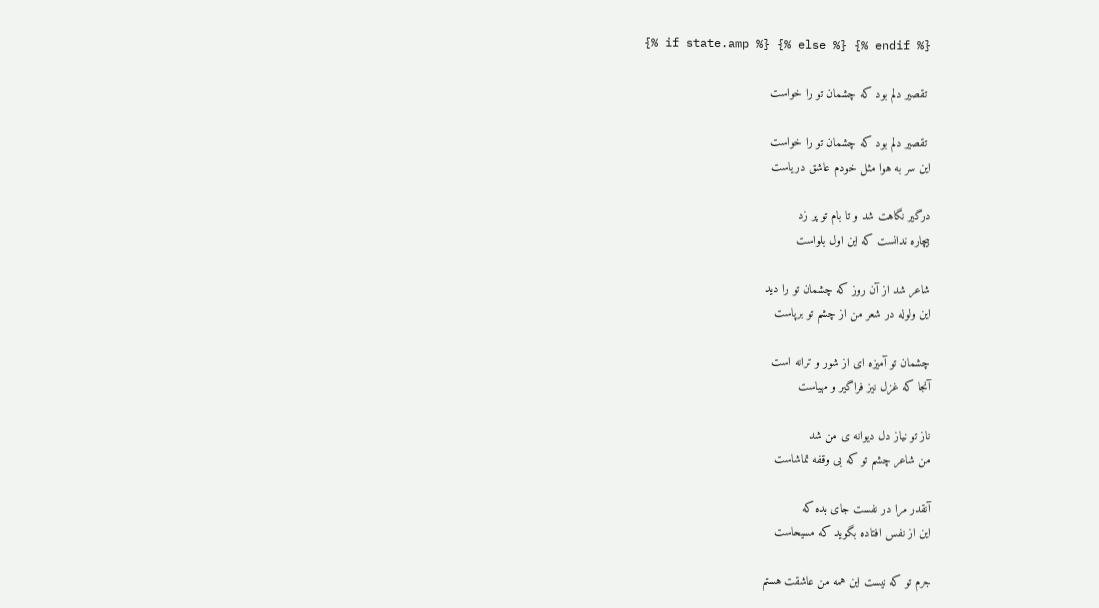{% if state.amp %} {% else %} {% endif %}

 تقصیر دلم بود که چشمان تو را خواست

 تقصیر دلم بود که چشمان تو را خواست
این سر به هوا مثل خودم عاشق دریاست

درگیر نگاهت شد و تا بام تو پر زد
بیچاره ندانست که این اول بلواست

شاعر شد از آن روز که چشمان تو را دید
این ولوله در شعر من از چشم تو برپاست

چشمان تو آمیزه ای از شور و ترانه است
آنجا که غزل نیز فراگیر و مهیاست

ناز تو نیاز دل دیوانه ی من شد
من شاعر چشم تو که بی وقفه تماشاست

آنقدر مرا در نفست جای بده که
این از نفس افتاده بگوید که مسیحاست

جرم تو که نیست این همه من عاشقت هستم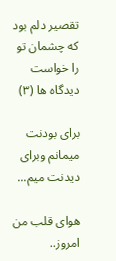تقصیر دلم بود که چشمان تو را خواست
دیدگاه ها (۳)

برای بودنت میمانم وبرای دیدنت میم...

هوای قلب من امروز..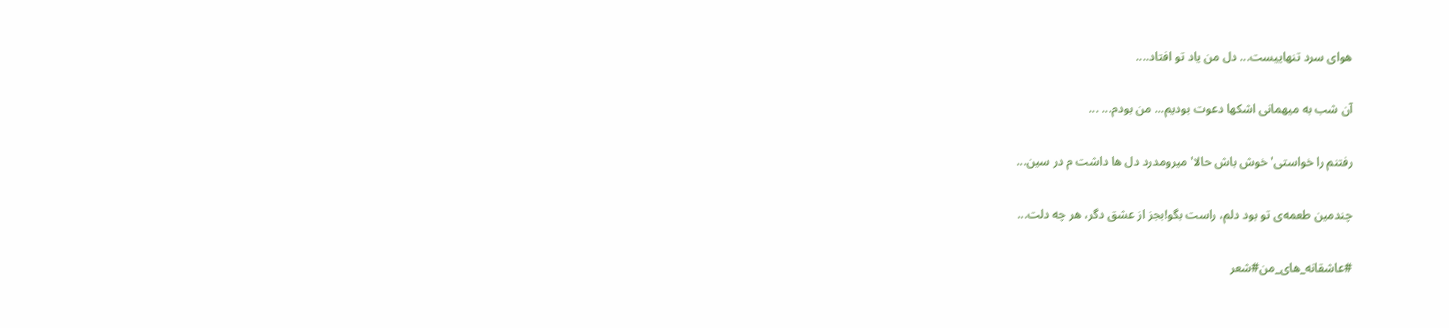هوای سرد تنهاییست... دل من یاد تو افتاد....

آن شب به میهمانی اشکها دعوت بودیم... من بودم... ...

رفتنم را خواستی' خوش باش حالا' میرومدرد دل ها داشت م در سین...

چندمین طعمه‌ی تو بود دلم، راست بگو!بجز از عشق دگر، هر چه دلت...

#عاشقانه_های_من#شعر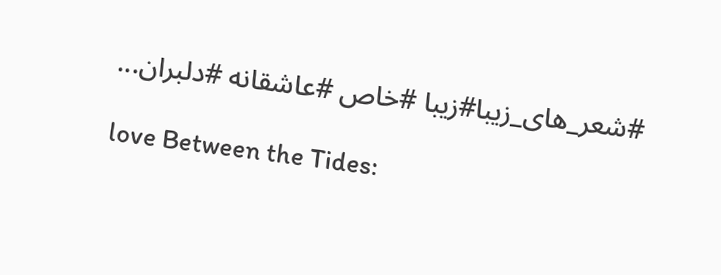#شعر_های_زیبا#زیبا #خاص #عاشقانه #دلبران...

love Between the Tides: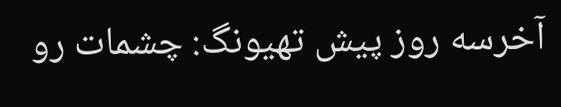آخرسه روز پیش تهیونگ: چشمات رو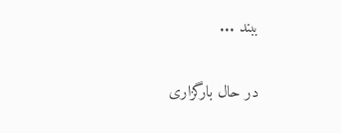ببند ...

در حال بارگزاری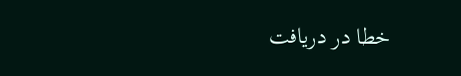خطا در دریافت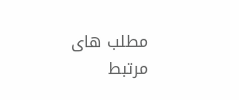مطلب های مرتبط